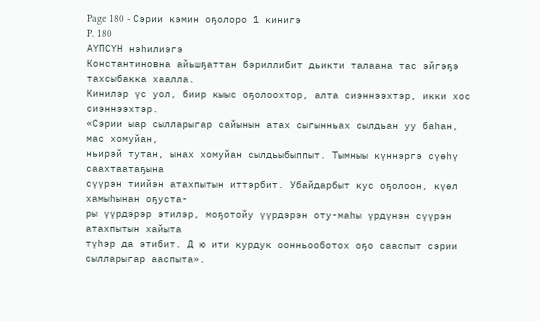Page 180 - Сэрии кэмин оҕолоро 1 кинигэ
P. 180
АҮПСҮН нэһилиэгэ
Константиновна айьшҕаттан бэриллибит дьикти талаана тас эйгэҕэ тахсыбакка хаалла.
Кинилэр үс уол, биир кыыс оҕолоохтор, алта сиэннээхтэр, икки хос сиэннээхтэр.
«Сэрии ыар сылларыгар сайынын атах сыгынньах сылдьан уу баһан, мас хомуйан,
ньирэй тутан, ынах хомуйан сылдьыбыппыт. Тымныы күннэргэ сүөһү саахтаатаҕына
сүүрэн тиийэн атахпытын иттэрбит. Убайдарбыт кус оҕолоон, күөл хамыһынан оҕуста-
ры үүрдэрэр этилэр, моҕотойу үүрдэрэн оту-маһы үрдүнэн сүүрэн атахпытын хайыта
түһэр да этибит. Д ю ити курдук оонньооботох оҕо сааспыт сэрии сылларыгар ааспыта».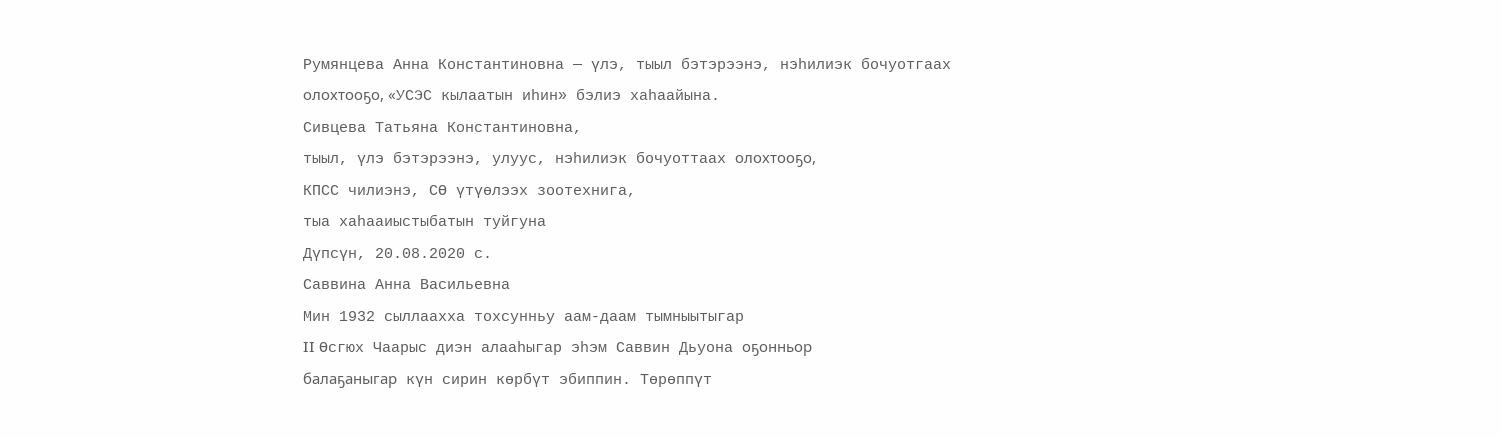Румянцева Анна Константиновна — үлэ, тыыл бэтэрээнэ, нэһилиэк бочуотгаах
олохтооҕо, «УСЭС кылаатын иһин» бэлиэ хаһаайына.
Сивцева Татьяна Константиновна,
тыыл, үлэ бэтэрээнэ, улуус, нэһилиэк бочуоттаах олохтооҕо,
КПСС чилиэнэ, СӨ үтүөлээх зоотехнига,
тыа хаһааиыстыбатын туйгуна
Дүпсүн, 20.08.2020 с.
Саввина Анна Васильевна
Мин 1932 сыллаахха тохсунньу аам-даам тымныытыгар
II Өсгюх Чаарыс диэн алааһыгар эһэм Саввин Дьуона оҕонньор
балаҕаныгар күн сирин көрбүт эбиппин. Төрөппүт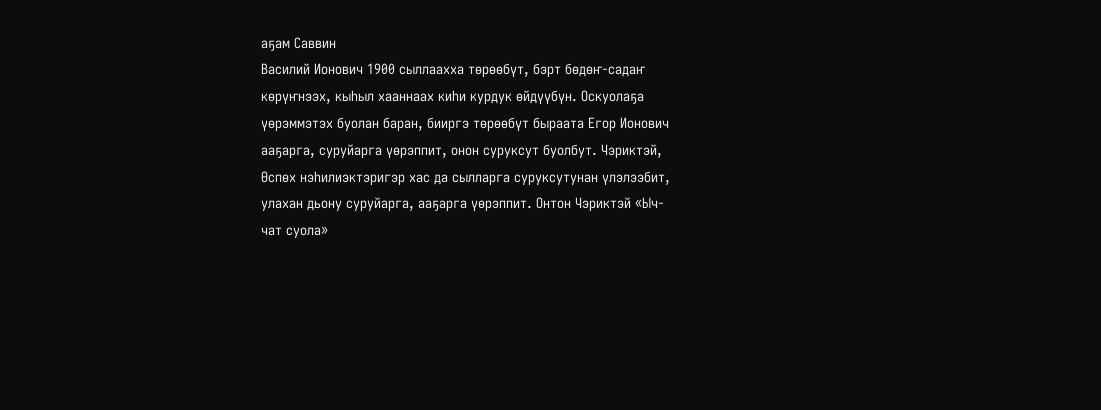аҕам Саввин
Василий Ионович 1900 сыллаахха төрөөбүт, бэрт бөдөҥ-садаҥ
көрүҥнээх, кыһыл хааннаах киһи курдук өйдүүбүн. Оскуолаҕа
үөрэммэтэх буолан баран, бииргэ төрөөбүт быраата Егор Ионович
ааҕарга, суруйарга үөрэппит, онон суруксут буолбут. Чэриктэй,
Өспөх нэһилиэктэригэр хас да сылларга суруксутунан үлэлээбит,
улахан дьону суруйарга, ааҕарга үөрэппит. Онтон Чэриктэй «Ыч-
чат суола»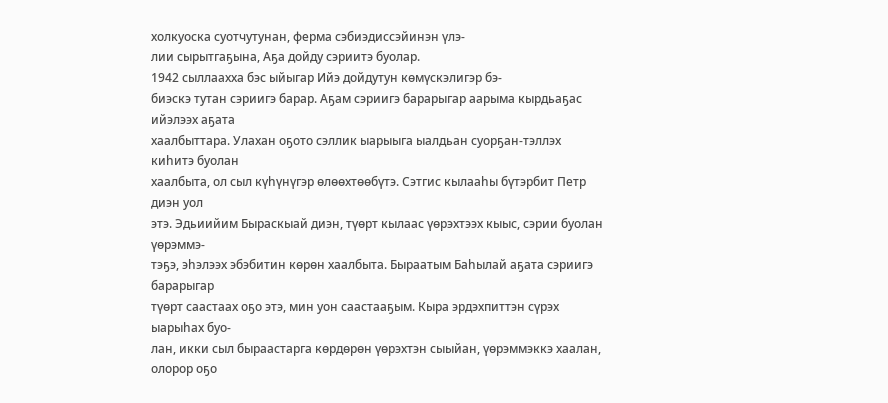холкуоска суотчутунан, ферма сэбиэдиссэйинэн үлэ-
лии сырытгаҕына, Аҕа дойду сэриитэ буолар.
1942 сыллаахха бэс ыйыгар Ийэ дойдутун көмүскэлигэр бэ-
биэскэ тутан сэриигэ барар. Аҕам сэриигэ барарыгар аарыма кырдьаҕас ийэлээх аҕата
хаалбыттара. Улахан оҕото сэллик ыарыыга ыалдьан суорҕан-тэллэх киһитэ буолан
хаалбыта, ол сыл күһүнүгэр өлөөхтөөбүтэ. Сэтгис кылааһы бүтэрбит Петр диэн уол
этэ. Эдьиийим Быраскыай диэн, түөрт кылаас үөрэхтээх кыыс, сэрии буолан үөрэммэ-
тэҕэ, эһэлээх эбэбитин көрөн хаалбыта. Быраатым Баһылай аҕата сэриигэ барарыгар
түөрт саастаах оҕо этэ, мин уон саастааҕым. Кыра эрдэхпиттэн сүрэх ыарыһах буо-
лан, икки сыл быраастарга көрдөрөн үөрэхтэн сыыйан, үөрэммэккэ хаалан, олорор оҕо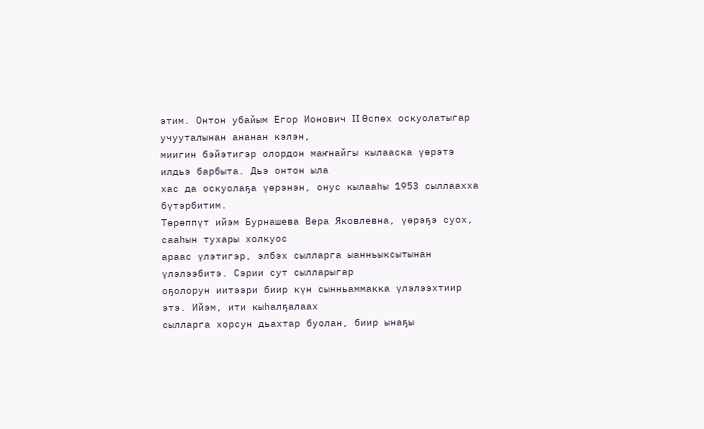этим. Онтон убайым Егор Ионович II Өспөх оскуолатыгар учууталынан ананан кэлэн,
миигин бэйэтигэр олордон маҥнайгы кылааска үөрэтэ илдьэ барбыта. Дьэ онтон ыла
хас да оскуолаҕа үөрэнэн, онус кылааһы 1953 сыллаахха бүтэрбитим.
Төрөппүт ийэм Бурнашева Вера Яковлевна, үөрэҕэ суох, сааһын тухары холкуос
араас үлэтигэр, элбэх сылларга ыанньыксытынан үлэлээбитэ. Сэрии сут сылларыгар
оҕолорун иитээри биир күн сынньаммакка үлэлээхтиир этэ. Ийэм, ити кыһалҕалаах
сылларга хорсун дьахтар буолан, биир ынаҕы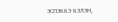эспэккэ кэлэн,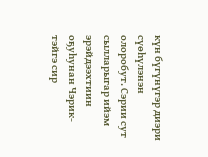күн бүгүнүгэр диэри
сүөһүлэнэн олоробут. Сэрии сут сылларыгар ийэм эрэйдээхтиин оҕуһунан Чэрик-
тэйгэ сир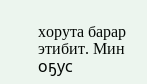хорута барар этибит. Мин оҕус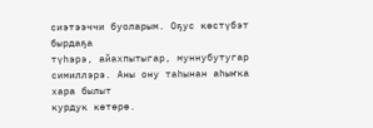сиэтээччи буоларым. Оҕус көстүбэт бырдаҕа
түһэрэ, айахпытыгар, муннубутугар симиллэрэ. Аны ону таһынан аһыҥка хара былыт
курдук көтөрө.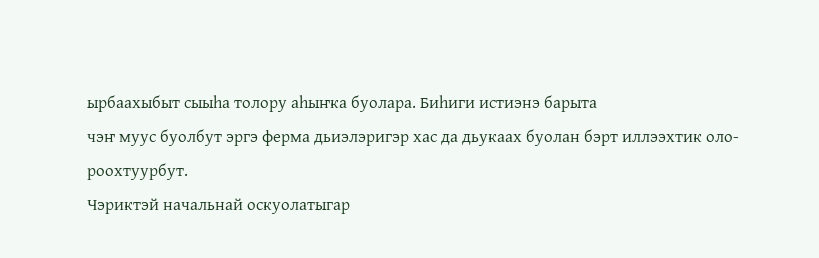ырбаахыбыт сыыһа толору аһыҥка буолара. Биһиги истиэнэ барыта
чэҥ муус буолбут эргэ ферма дьиэлэригэр хас да дьукаах буолан бэрт иллээхтик оло-
роохтуурбут.
Чэриктэй начальнай оскуолатыгар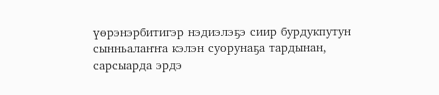үөрэнэрбитигэр нэдиэлэҕэ сиир бурдукпутун
сынньалаҥҥа кэлэн суорунаҕа тардынан, сарсыарда эрдэ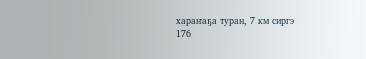хараҥаҕа туран, 7 км сиргэ
176